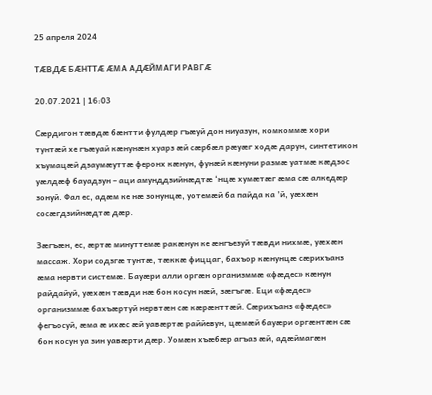25 апреля 2024

ТӔВДӔ БӔНТТӔ ӔМА АДӔЙМАГИ РАВГӔ

20.07.2021 | 16:03

Сӕрдигон тӕвдӕ бӕнтти фулдӕр гъӕуй дон ниуазун, комкоммӕ хори тунтӕй хе гъӕуай кӕнунӕн хуарз ӕй сӕрбӕл рӕуӕг ходӕ дарун, синтетикон хъумацӕй дзаумӕуттӕ феронх кӕнун, фунӕй кӕнуни размӕ уатмӕ кӕдзос уӕлдӕф бауадзун – аци амунддзийнӕдтӕ ‘нцӕ хумӕтӕг ӕма сӕ алкедӕр зонуй. Фал ес, адӕм ке нӕ зонунцӕ, уотемӕй ба пайда ка ’й, уӕхӕн сосӕгдзийнӕдтӕ дӕр.

Зӕгъӕн, ес, ӕртӕ минуттемӕ ракӕнун ке ӕнгъезуй тӕвди нихмӕ, уӕхӕн массаж. Хори содзгӕ тунтӕ, тӕккӕ фиццаг, бахъор кӕнунцӕ сӕрихъанз ӕма нервти системӕ. Бауӕри алли оргӕн организммӕ «фӕдес» кӕнун райдайуй, уӕхӕн тӕвди нӕ бон косун нӕй, зӕгъгӕ. Еци «фӕдес» организммӕ бахъӕртуй нервтӕн сӕ кӕрӕнттӕй. Сӕрихъанз «фӕдес» фегъосуй, ӕма ӕ ихӕс ӕй уавӕртӕ раййевун, цӕмӕй бауӕри оргӕнтӕн сӕ бон косун уа зин уавӕрти дӕр. Уомӕн хъӕбӕр агъаз ӕй, адӕймагӕн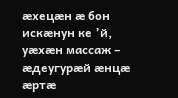ӕхецӕн ӕ бон искӕнун ке ’й, уӕхӕн массаж – ӕдеугурӕй ӕнцӕ ӕртӕ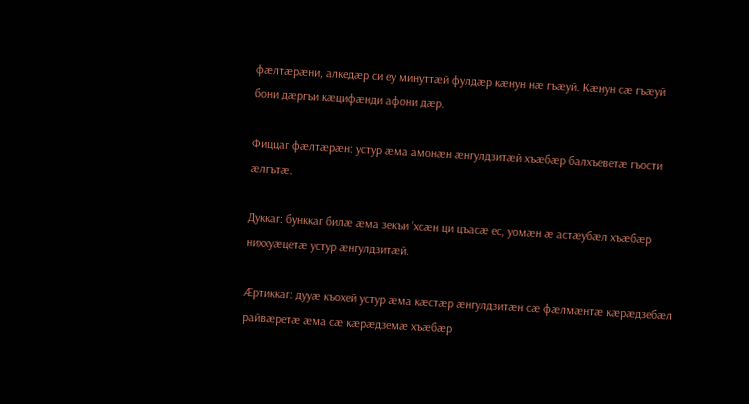фӕлтӕрӕни, алкедӕр си еу минуттӕй фулдӕр кӕнун нӕ гъӕуй. Кӕнун сӕ гъӕуй бони дӕргъи кӕцифӕнди афони дӕр.

Фиццаг фӕлтӕрӕн: устур ӕма амонӕн ӕнгулдзитӕй хъӕбӕр балхъеветӕ гъости ӕлгътӕ.

Дуккаг: бунккаг билӕ ӕма зекъи ’хсӕн ци цъасӕ ес, уомӕн ӕ астӕубӕл хъӕбӕр ниххуӕцетӕ устур ӕнгулдзитӕй.

Ӕртиккаг: дууӕ къохей устур ӕма кӕстӕр ӕнгулдзитӕн сӕ фӕлмӕнтӕ кӕрӕдзебӕл райвӕретӕ ӕма сӕ кӕрӕдземӕ хъӕбӕр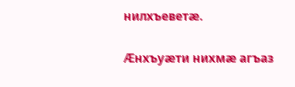нилхъеветӕ.

Ӕнхъуӕти нихмӕ агъаз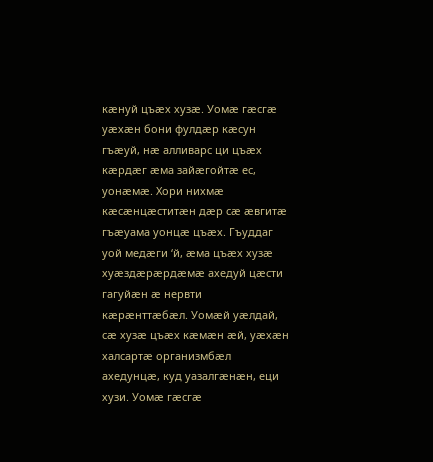кӕнуй цъӕх хузӕ. Уомӕ гӕсгӕ уӕхӕн бони фулдӕр кӕсун гъӕуй, нӕ алливарс ци цъӕх кӕрдӕг ӕма зайӕгойтӕ ес, уонӕмӕ. Хори нихмӕ кӕсӕнцӕститӕн дӕр сӕ ӕвгитӕ гъӕуама уонцӕ цъӕх. Гъуддаг уой медӕги ‘й, ӕма цъӕх хузӕ хуӕздӕрӕрдӕмӕ ахедуй цӕсти гагуйӕн ӕ нервти кӕрӕнттӕбӕл. Уомӕй уӕлдай, сӕ хузӕ цъӕх кӕмӕн ӕй, уӕхӕн халсартӕ организмбӕл ахедунцӕ, куд уазалгӕнӕн, еци хузи. Уомӕ гӕсгӕ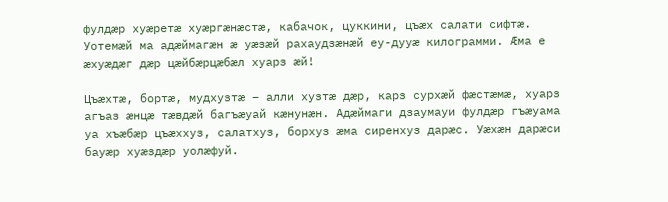фулдӕр хуӕретӕ хуӕргӕнӕстӕ, кабачок, цуккини, цъӕх салати сифтӕ. Уотемӕй ма адӕймагӕн ӕ уӕзӕй рахаудзӕнӕй еу-дууӕ килограмми. Ӕма е ӕхуӕдӕг дӕр цӕйбӕрцӕбӕл хуарз ӕй!

Цъӕхтӕ, бортӕ, мудхузтӕ – алли хузтӕ дӕр, карз сурхӕй фӕстӕмӕ, хуарз агъаз ӕнцӕ тӕвдӕй багъӕуай кӕнунӕн. Адӕймаги дзаумауи фулдӕр гъӕуама уа хъӕбӕр цъӕххуз, салатхуз, борхуз ӕма сиренхуз дарӕс. Уӕхӕн дарӕси бауӕр хуӕздӕр уолӕфуй.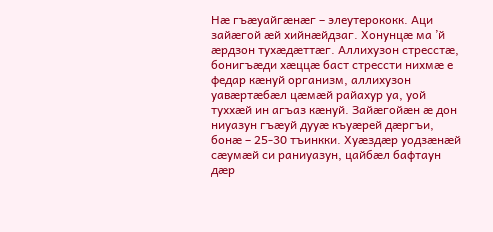Нӕ гъӕуайгӕнӕг – элеутерококк. Аци зайӕгой ӕй хийнӕйдзаг. Хонунцӕ ма ’й ӕрдзон тухӕдӕттӕг. Аллихузон стресстӕ, бонигъӕди хӕццӕ баст стрессти нихмӕ е федар кӕнуй организм, аллихузон уавӕртӕбӕл цӕмӕй райахур уа, уой туххӕй ин агъаз кӕнуй. Зайӕгойӕн ӕ дон ниуазун гъӕуй дууӕ къуӕрей дӕргъи, бонӕ – 25-30 тъинкки. Хуӕздӕр уодзӕнӕй сӕумӕй си раниуазун, цайбӕл бафтаун дӕр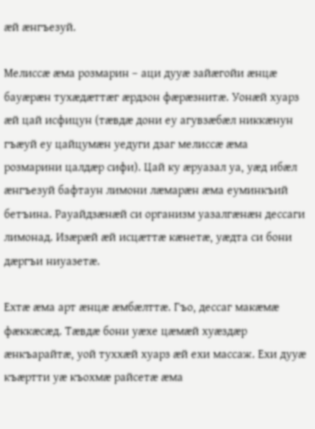ӕй ӕнгъезуй.

Мелиссӕ ӕма розмарин – аци дууӕ зайӕгойи ӕнцӕ бауӕрӕн тухӕдӕттӕг ӕрдзон фӕрӕзнитӕ. Уонӕй хуарз ӕй цай исфицун (тӕвдӕ дони еу агувзӕбӕл никкӕнун гъӕуй еу цайцумӕн уедуги дзаг мелиссӕ ӕма розмарини цалдӕр сифи). Цай ку ӕруазал уа, уӕд ибӕл ӕнгъезуй бафтаун лимони лӕмарӕн ӕма еуминкъий бетъина. Рауайдзӕнӕй си организм уазалгӕнӕн дессаги лимонад. Изӕрӕй ӕй исцӕттӕ кӕнетӕ, уӕдта си бони дӕргъи ниуазетӕ.

Ехтӕ ӕма арт ӕнцӕ ӕмбӕлттӕ. Гъо, дессаг макӕмӕ фӕккӕсӕд. Тӕвдӕ бони уӕхе цӕмӕй хуӕздӕр ӕнкъарайтӕ, уой туххӕй хуарз ӕй ехи массаж. Ехи дууӕ къӕртти уӕ къохмӕ райсетӕ ӕма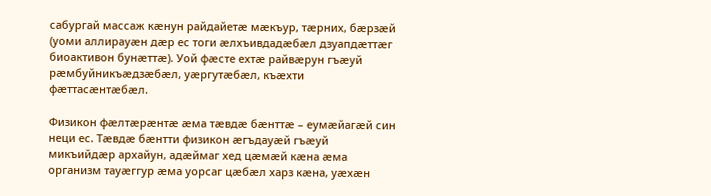сабургай массаж кӕнун райдайетӕ мӕкъур, тӕрних, бӕрзӕй (уоми аллирауӕн дӕр ес тоги ӕлхъивдадӕбӕл дзуапдӕттӕг биоактивон бунӕттӕ). Уой фӕсте ехтӕ райвӕрун гъӕуй рӕмбуйникъӕдзӕбӕл, уӕргутӕбӕл, къӕхти фӕттасӕнтӕбӕл.

Физикон фӕлтӕрӕнтӕ ӕма тӕвдӕ бӕнттӕ – еумӕйагӕй син неци ес. Тӕвдӕ бӕнтти физикон ӕгъдауӕй гъӕуй микъийдӕр архайун, адӕймаг хед цӕмӕй кӕна ӕма организм тауӕггур ӕма уорсаг цӕбӕл харз кӕна, уӕхӕн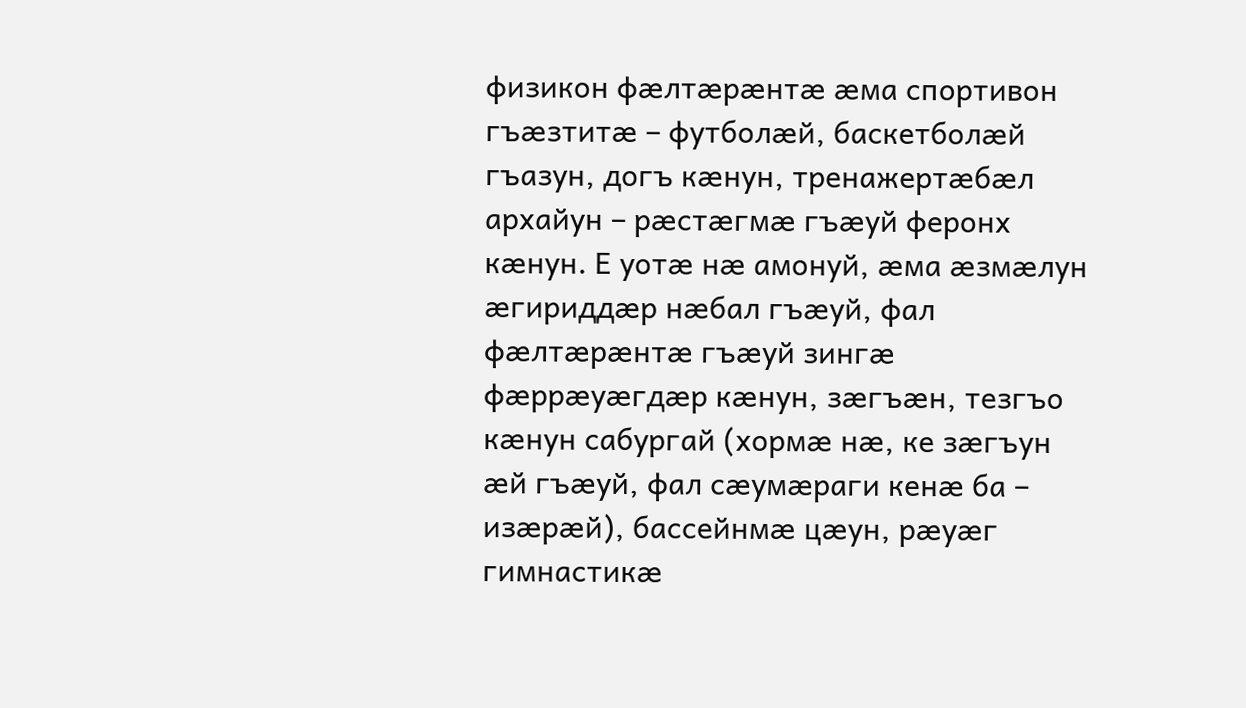физикон фӕлтӕрӕнтӕ ӕма спортивон гъӕзтитӕ – футболӕй, баскетболӕй гъазун, догъ кӕнун, тренажертӕбӕл архайун – рӕстӕгмӕ гъӕуй феронх кӕнун. Е уотӕ нӕ амонуй, ӕма ӕзмӕлун ӕгириддӕр нӕбал гъӕуй, фал фӕлтӕрӕнтӕ гъӕуй зингӕ фӕррӕуӕгдӕр кӕнун, зӕгъӕн, тезгъо кӕнун сабургай (хормӕ нӕ, ке зӕгъун ӕй гъӕуй, фал сӕумӕраги кенӕ ба – изӕрӕй), бассейнмӕ цӕун, рӕуӕг гимнастикӕ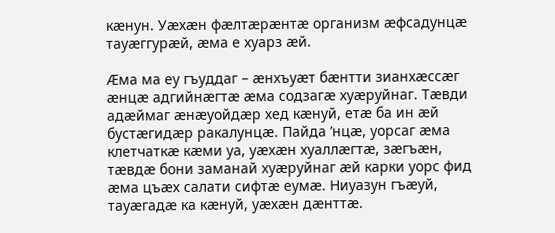кӕнун. Уӕхӕн фӕлтӕрӕнтӕ организм ӕфсадунцӕ тауӕггурӕй, ӕма е хуарз ӕй.

Ӕма ма еу гъуддаг – ӕнхъуӕт бӕнтти зианхӕссӕг ӕнцӕ адгийнӕгтӕ ӕма содзагӕ хуӕруйнаг. Тӕвди адӕймаг ӕнӕуойдӕр хед кӕнуй, етӕ ба ин ӕй бустӕгидӕр ракалунцӕ. Пайда ’нцӕ, уорсаг ӕма клетчаткӕ кӕми уа, уӕхӕн хуаллӕгтӕ, зӕгъӕн, тӕвдӕ бони заманай хуӕруйнаг ӕй карки уорс фид ӕма цъӕх салати сифтӕ еумӕ. Ниуазун гъӕуй, тауӕгадӕ ка кӕнуй, уӕхӕн дӕнттӕ.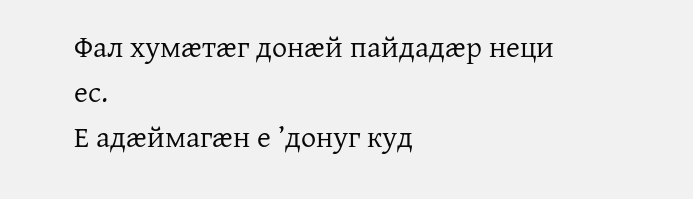Фал хумӕтӕг донӕй пайдадӕр неци ес.
Е адӕймагӕн е ’донуг куд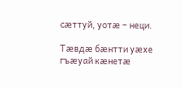сӕттуй, уотӕ – неци.

Тӕвдӕ бӕнтти уӕхе гъӕуай кӕнетӕ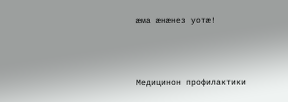ӕма ӕнӕнез уотӕ!



Медицинон профилактики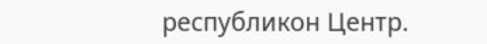республикон Центр.